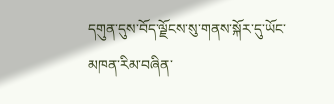དགུན་དུས་བོད་ལྗོངས་སུ་གནས་སྐོར་དུ་ཡོང་མཁན་རིམ་བཞིན་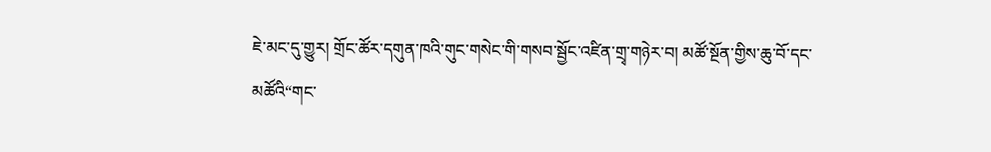ཇེ་མང་དུ་གྱུར། གྲོང་ཚོར་དགུན་ཁའི་གུང་གསེང་གི་གསབ་སྦྱོང་འཛིན་གྲྭ་གཉེར་བ། མཚོ་སྔོན་གྱིས་ཆུ་བོ་དང་མཚོའི“གང་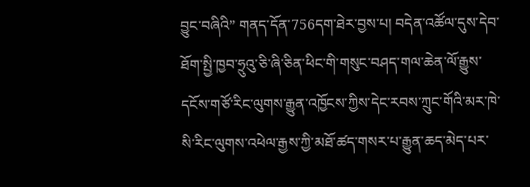བྱུང་བཞིའི” གནད་དོན་756དག་ཐེར་བྱས་པ། བདེན་འཚོལ་དུས་དེབ་ཐོག་སྤྱི་ཁྱབ་ཧྲུའུ་ཅི་ཞི་ཅིན་ཕིང་གི་གསུང་བཤད་གལ་ཆེན་ལོ་རྒྱུས་དངོས་གཙོ་རིང་ལུགས་རྒྱུན་འཁྱོངས་ཀྱིས་དེང་རབས་ཀྲུང་གོའི་མར་ཁེ་སི་རིང་ལུགས་འཕེལ་རྒྱས་ཀྱི་མཐོ་ཚད་གསར་པ་རྒྱུན་ཆད་མེད་པར་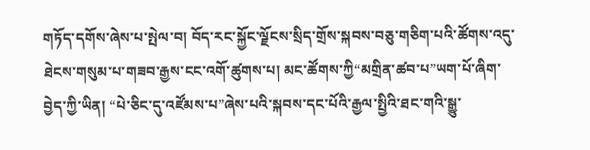གཏོད་དགོས་ཞེས་པ་སྤེལ་བ། བོད་རང་སྐྱོང་ལྗོངས་སྲིད་གྲོས་སྐབས་བཅུ་གཅིག་པའི་ཚོགས་འདུ་ཐེངས་གསུམ་པ་གཟབ་རྒྱས་ངང་འགོ་ཚུགས་པ། མང་ཚོགས་ཀྱི“མགྲིན་ཚབ་པ”ཡག་པོ་ཞིག་བྱེད་ཀྱི་ཡིན། “པེ་ཅིང་དུ་འཛོམས་པ”ཞེས་པའི་སྐབས་དང་པོའི་རྒྱལ་སྤྱིའི་ཐང་གའི་སྒྱུ་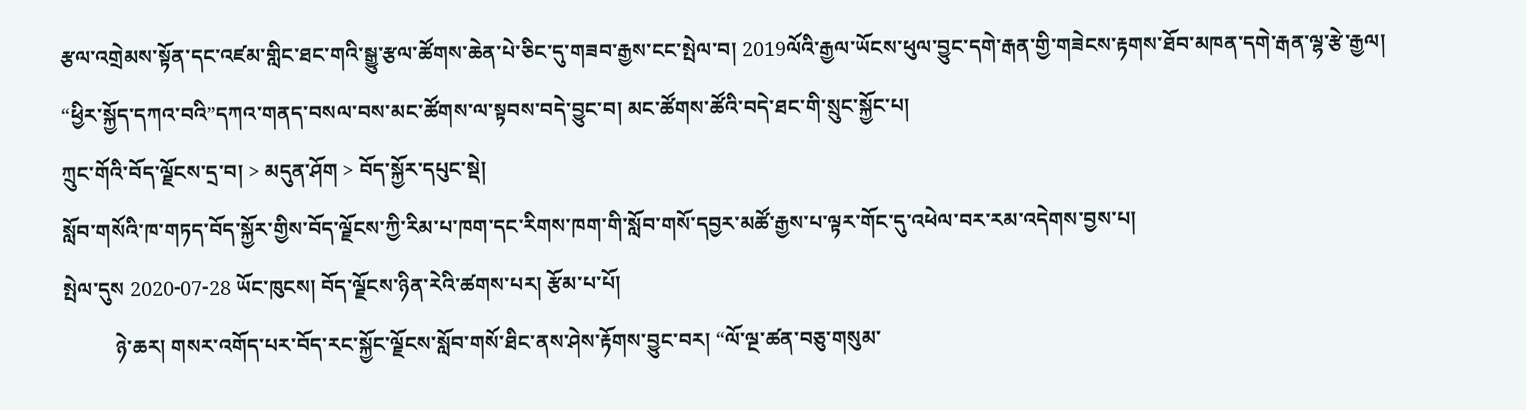རྩལ་འགྲེམས་སྟོན་དང་འཛམ་གླིང་ཐང་གའི་སྒྱུ་རྩལ་ཚོགས་ཆེན་པེ་ཅིང་དུ་གཟབ་རྒྱས་ངང་སྤེལ་བ། 2019ལོའི་རྒྱལ་ཡོངས་ཕུལ་བྱུང་དགེ་རྒན་གྱི་གཟེངས་རྟགས་ཐོབ་མཁན་དགེ་རྒན་ལྷ་རྩེ་རྒྱལ། “ཕྱིར་སྐྱོད་དཀའ་བའི”དཀའ་གནད་བསལ་བས་མང་ཚོགས་ལ་སྟབས་བདེ་བྱུང་བ། མང་ཚོགས་ཚོའི་བདེ་ཐང་གི་སྲུང་སྐྱོང་པ།
ཀྲུང་གོའི་བོད་ལྗོངས་དྲ་བ། > མདུན་ཤོག > བོད་སྐྱོར་དཔུང་སྡེ།
སློབ་གསོའི་ཁ་གཏད་བོད་སྐྱོར་གྱིས་བོད་ལྗོངས་ཀྱི་རིམ་པ་ཁག་དང་རིགས་ཁག་གི་སློབ་གསོ་དབྱར་མཚོ་རྒྱས་པ་ལྟར་གོང་དུ་འཕེལ་བར་རམ་འདེགས་བྱས་པ།
སྤེལ་དུས 2020-07-28 ཡོང་ཁུངས། བོད་ལྗོངས་ཉིན་རེའི་ཚགས་པར། རྩོམ་པ་པོ།
          ཉེ་ཆར། གསར་འགོད་པར་བོད་རང་སྐྱོང་ལྗོངས་སློབ་གསོ་ཐིང་ནས་ཤེས་རྟོགས་བྱུང་བར། “ལོ་ལྔ་ཚན་བཅུ་གསུམ་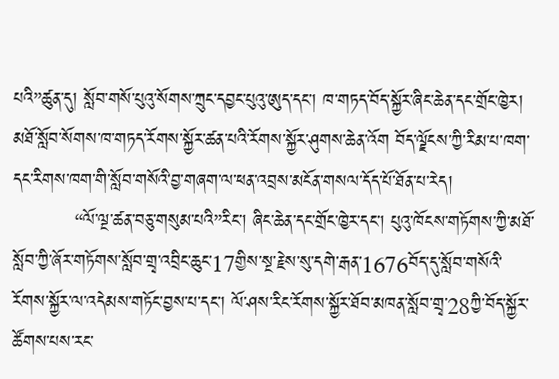པའི”ཚུན་དུ། སློབ་གསོ་པུའུ་སོགས་ཀྲུང་དབྱང་པུའུ་ཨུད་དང་། ཁ་གཏད་བོད་སྐྱོར་ཞིང་ཆེན་དང་གྲོང་ཁྱེར། མཐོ་སློབ་སོགས་ཁ་གཏད་རོགས་སྐྱོར་ཚན་པའི་རོགས་སྐྱོར་ཤུགས་ཆེན་འོག བོད་ལྗོངས་ཀྱི་རིམ་པ་ཁག་དང་རིགས་ཁག་གི་སློབ་གསོའི་བྱ་གཞག་ལ་ཕན་འབྲས་མངོན་གསལ་དོད་པོ་ཐོན་པ་རེད།
          “ལོ་ལྔ་ཚན་བཅུ་གསུམ་པའི”རིང་། ཞིང་ཆེན་དང་གྲོང་ཁྱེར་དང་། པུའུ་ཁོངས་གཏོགས་ཀྱི་མཐོ་སློབ་ཀྱི་ཞོར་གཏོགས་སློབ་གྲྭ་འབྲིང་ཆུང་17གྱིས་སྔ་རྗེས་སུ་དགེ་རྒན་1676བོད་དུ་སློབ་གསོའི་རོགས་སྐྱོར་ལ་འདེམས་གཏོང་བྱས་པ་དང་། ལོ་ཤས་རིང་རོགས་སྐྱོར་ཐོབ་མཁན་སློབ་གྲྭ་28ཀྱི་བོད་སྐྱོར་ཚོགས་པས་རང་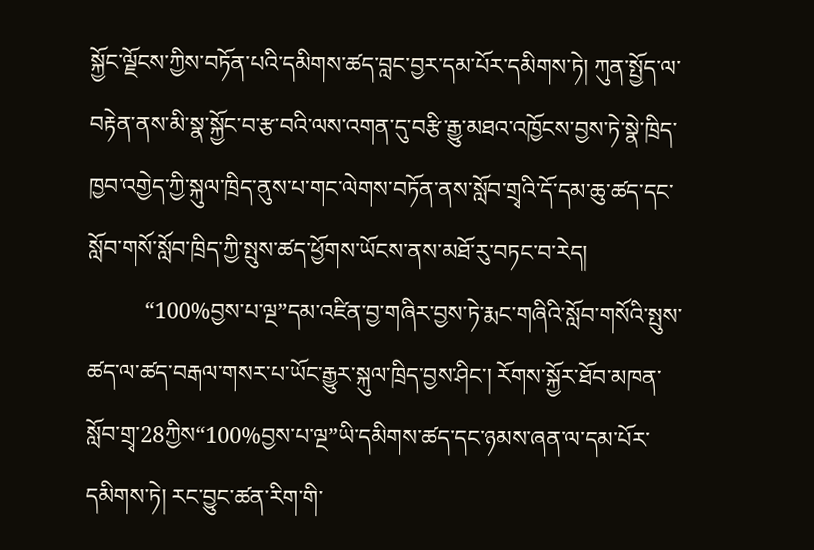སྐྱོང་ལྗོངས་ཀྱིས་བཏོན་པའི་དམིགས་ཚད་བླང་བྱར་དམ་པོར་དམིགས་ཏེ། ཀུན་སྤྱོད་ལ་བརྟེན་ནས་མི་སྣ་སྐྱོང་བ་རྩ་བའི་ལས་འགན་དུ་བརྩི་རྒྱུ་མཐའ་འཁྱོངས་བྱས་ཏེ་སྣེ་ཁྲིད་ཁྱབ་འགྱེད་ཀྱི་སྐུལ་ཁྲིད་ནུས་པ་གང་ལེགས་བཏོན་ནས་སློབ་གྲྭའི་དོ་དམ་ཆུ་ཚད་དང་སློབ་གསོ་སློབ་ཁྲིད་ཀྱི་སྤུས་ཚད་ཕྱོགས་ཡོངས་ནས་མཐོ་རུ་བཏང་བ་རེད།
          “100%བྱས་པ་ལྔ”དམ་འཛིན་བྱ་གཞིར་བྱས་ཏེ་རྨང་གཞིའི་སློབ་གསོའི་སྤུས་ཚད་ལ་ཚད་བརྒལ་གསར་པ་ཡོང་རྒྱུར་སྐུལ་ཁྲིད་བྱས་ཤིང་། རོགས་སྐྱོར་ཐོབ་མཁན་སློབ་གྲྭ་28ཀྱིས“100%བྱས་པ་ལྔ”ཡི་དམིགས་ཚད་དང་ཉམས་ཞན་ལ་དམ་པོར་དམིགས་ཏེ། རང་བྱུང་ཚན་རིག་གི་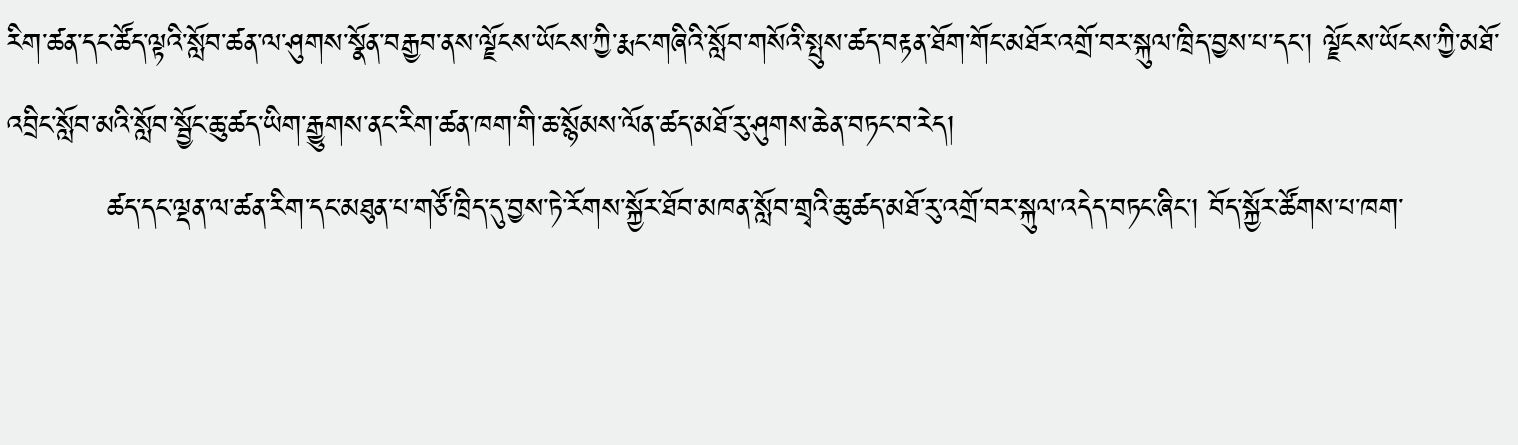རིག་ཚན་དང་ཚོད་ལྟའི་སློབ་ཚན་ལ་ཤུགས་སྣོན་བརྒྱབ་ནས་ལྗོངས་ཡོངས་ཀྱི་རྨང་གཞིའི་སློབ་གསོའི་སྤུས་ཚད་བརྟན་ཐོག་གོང་མཐོར་འགྲོ་བར་སྐུལ་ཁྲིད་བྱས་པ་དང་། ལྗོངས་ཡོངས་ཀྱི་མཐོ་འབྲིང་སློབ་མའི་སློབ་སྦྱོང་ཆུ་ཚད་ཡིག་རྒྱུགས་ནང་རིག་ཚན་ཁག་གི་ཆ་སྙོམས་ལོན་ཚད་མཐོ་རུ་ཤུགས་ཆེན་བཏང་བ་རེད།
          ཚད་དང་ལྡན་ལ་ཚན་རིག་དང་མཐུན་པ་གཙོ་ཁྲིད་དུ་བྱས་ཏེ་རོགས་སྐྱོར་ཐོབ་མཁན་སློབ་གྲྭའི་ཆུ་ཚད་མཐོ་རུ་འགྲོ་བར་སྐུལ་འདེད་བཏང་ཞིང་། བོད་སྐྱོར་ཚོགས་པ་ཁག་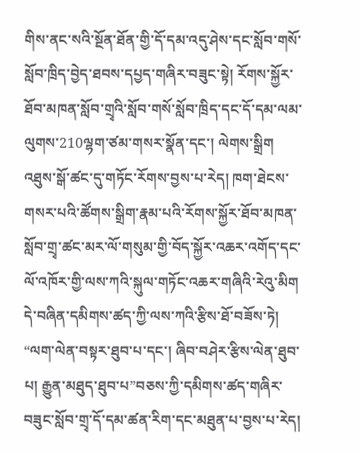གིས་ནང་སའི་སྔོན་ཐོན་གྱི་དོ་དམ་འདུ་ཤེས་དང་སློབ་གསོ་སློབ་ཁྲིད་བྱེད་ཐབས་དཔྱད་གཞིར་བཟུང་སྟེ། རོགས་སྐྱོར་ཐོབ་མཁན་སློབ་གྲྭའི་སློབ་གསོ་སློབ་ཁྲིད་དང་དོ་དམ་ལམ་ལུགས་210ལྷག་ཙམ་གསར་སྣོན་དང་། ལེགས་སྒྲིག འཐུས་སྒོ་ཚང་དུ་གཏོང་རོགས་བྱས་པ་རེད། ཁག་ཐེངས་གསར་པའི་ཚོགས་སྒྲིག་རྣམ་པའི་རོགས་སྐྱོར་ཐོབ་མཁན་སློབ་གྲྭ་ཚང་མར་ལོ་གསུམ་གྱི་བོད་སྐྱོར་འཆར་འགོད་དང་ལོ་འཁོར་གྱི་ལས་ཀའི་སྐུལ་གཏོང་འཆར་གཞིའི་རེའུ་མིག དེ་བཞིན་དམིགས་ཚད་ཀྱི་ལས་ཀའི་རྩིས་ཐོ་བཟོས་ཏེ། “ལག་ལེན་བསྟར་ཐུབ་པ་དང་། ཞིབ་བཤེར་རྩིས་ལེན་ཐུབ་པ། རྒྱུན་མཐུད་ཐུབ་པ”བཅས་ཀྱི་དམིགས་ཚད་གཞིར་བཟུང་སློབ་གྲྭ་དོ་དམ་ཚན་རིག་དང་མཐུན་པ་བྱས་པ་རེད།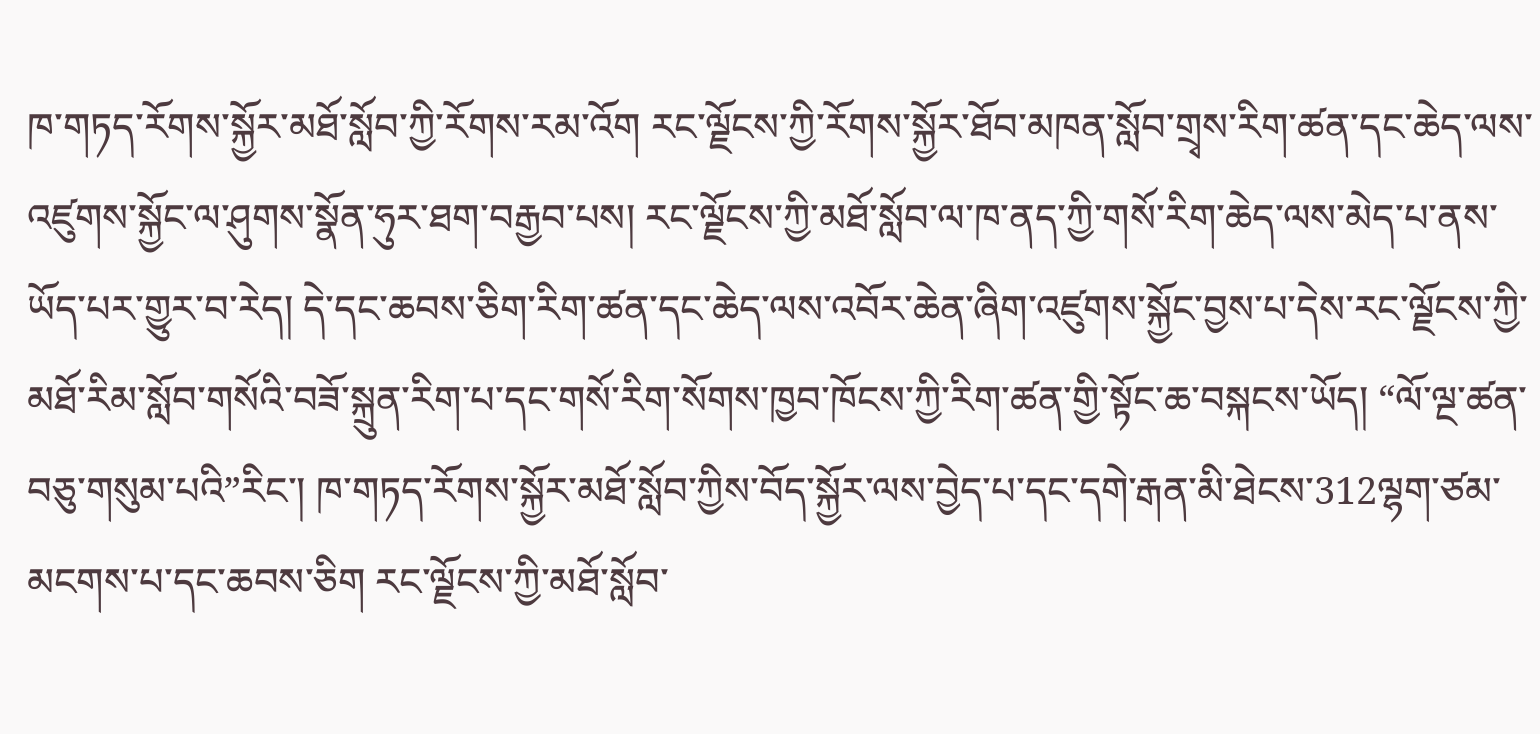ཁ་གཏད་རོགས་སྐྱོར་མཐོ་སློབ་ཀྱི་རོགས་རམ་འོག རང་ལྗོངས་ཀྱི་རོགས་སྐྱོར་ཐོབ་མཁན་སློབ་གྲྭས་རིག་ཚན་དང་ཆེད་ལས་འཛུགས་སྐྱོང་ལ་ཤུགས་སྣོན་ཧུར་ཐག་བརྒྱབ་པས། རང་ལྗོངས་ཀྱི་མཐོ་སློབ་ལ་ཁ་ནད་ཀྱི་གསོ་རིག་ཆེད་ལས་མེད་པ་ནས་ཡོད་པར་གྱུར་བ་རེད། དེ་དང་ཆབས་ཅིག་རིག་ཚན་དང་ཆེད་ལས་འབོར་ཆེན་ཞིག་འཛུགས་སྐྱོང་བྱས་པ་དེས་རང་ལྗོངས་ཀྱི་མཐོ་རིམ་སློབ་གསོའི་བཟོ་སྐྲུན་རིག་པ་དང་གསོ་རིག་སོགས་ཁྱབ་ཁོངས་ཀྱི་རིག་ཚན་གྱི་སྟོང་ཆ་བསྐངས་ཡོད། “ལོ་ལྔ་ཚན་བཅུ་གསུམ་པའི”རིང་། ཁ་གཏད་རོགས་སྐྱོར་མཐོ་སློབ་ཀྱིས་བོད་སྐྱོར་ལས་བྱེད་པ་དང་དགེ་རྒན་མི་ཐེངས་312ལྷག་ཙམ་མངགས་པ་དང་ཆབས་ཅིག རང་ལྗོངས་ཀྱི་མཐོ་སློབ་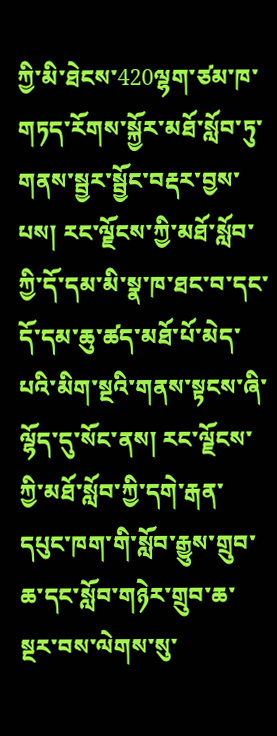ཀྱི་མི་ཐེངས་420ལྷག་ཙམ་ཁ་གཏད་རོགས་སྐྱོར་མཐོ་སློབ་ཏུ་གནས་སྦྱར་སྦྱོང་བརྡར་བྱས་པས། རང་ལྗོངས་ཀྱི་མཐོ་སློབ་ཀྱི་དོ་དམ་མི་སྣ་ཁ་ཐང་བ་དང་དོ་དམ་ཆུ་ཚད་མཐོ་པོ་མེད་པའི་མིག་སྔའི་གནས་སྟངས་ཞི་ལྷོད་དུ་སོང་ནས། རང་ལྗོངས་ཀྱི་མཐོ་སློབ་ཀྱི་དགེ་རྒན་དཔུང་ཁག་གི་སློབ་རྒྱུས་གྲུབ་ཆ་དང་སློབ་གཉེར་གྲུབ་ཆ་སྔར་བས་ལེགས་སུ་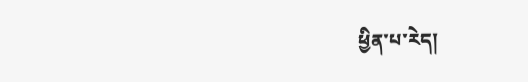ཕྱིན་པ་རེད།